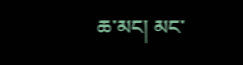ཆ་མང། མང་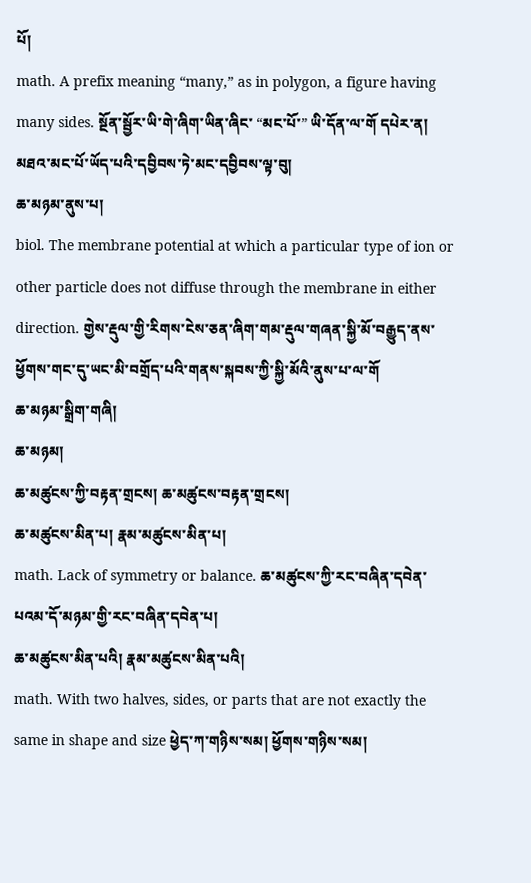པོ།
math. A prefix meaning “many,” as in polygon, a figure having many sides. སྔོན་སྦྱོར་ཡི་གེ་ཞིག་ཡིན་ཞིང་ “མང་པོ་” ཡི་དོན་ལ་གོ དཔེར་ན། མཐའ་མང་པོ་ཡོད་པའི་དབྱིབས་ཏེ་མང་དབྱིབས་ལྟ་བུ།
ཆ་མཉམ་ནུས་པ།
biol. The membrane potential at which a particular type of ion or other particle does not diffuse through the membrane in either direction. གྱེས་རྡུལ་གྱི་རིགས་ངེས་ཅན་ཞིག་གམ་རྡུལ་གཞན་སྐྱི་མོ་བརྒྱུད་ནས་ཕྱོགས་གང་དུ་ཡང་མི་བགྲོད་པའི་གནས་སྐབས་ཀྱི་སྐྱི་མོའི་ནུས་པ་ལ་གོ
ཆ་མཉམ་སྒྲིག་གཞི།
ཆ་མཉམ།
ཆ་མཚུངས་ཀྱི་བརྟན་གྲངས། ཆ་མཚུངས་བརྟན་གྲངས།
ཆ་མཚུངས་མིན་པ། རྣམ་མཚུངས་མིན་པ།
math. Lack of symmetry or balance. ཆ་མཚུངས་ཀྱི་རང་བཞིན་དབེན་པའམ་དོ་མཉམ་གྱི་རང་བཞིན་དབེན་པ།
ཆ་མཚུངས་མིན་པའི། རྣམ་མཚུངས་མིན་པའི།
math. With two halves, sides, or parts that are not exactly the same in shape and size ཕྱེད་ཀ་གཉིས་སམ། ཕྱོགས་གཉིས་སམ།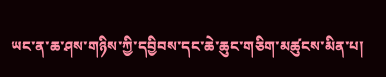ཡང་ན་ཆ་ཤས་གཉིས་ཀྱི་དབྱིབས་དང་ཆེ་ཆུང་གཅིག་མཚུངས་མིན་པ།